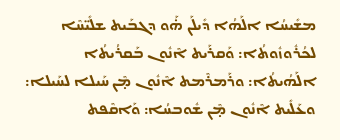ܡܫܺܝܚܳܐ ܐܠܰܗܳܐ ܕܺܝܠܰܢ ܗ̇ܰܘ ܕܓܒܰܝܬ ܫܠܺܝ̈ܚܶܐ ܠܟܳܪܽܘܙܽܘܬܳܐ: ܘܰܩܪܰܝܬ ܐܶܢܽܘܢ ܒܰܩܪܳܝܬܳܐ ܐܠܰܗܳܝܬܳܐ: ܘܪܰܡܪܶܡܬ ܐܶܢܽܘܢ ܡ̣ܶܢ ܚܰܝܠܐ ܠܚܰܝܠܐ: ܘܥܰܠܺܝܬ ܐܶܢܽܘܢ ܡ̣ܶܢ ܫܽܘܒܚܳܐ: ܘܰܐܩܶܦܬ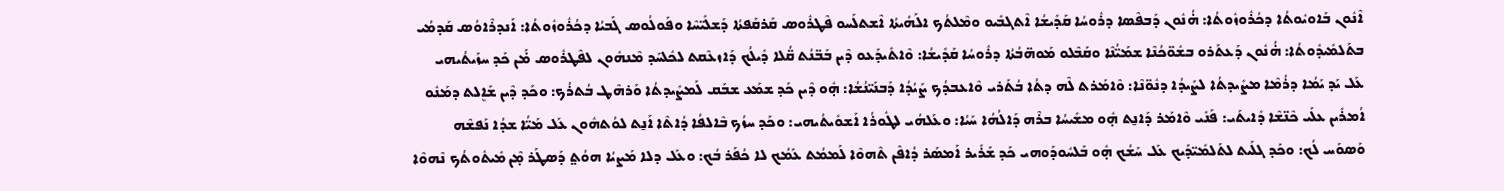ܐܶܢܽܘܢ ܒܰܐܘܝܽܘܬܳܐ ܕܟܳܪܽܘܙܽܘܬܳܐ: ܗ̇ܳܢܽܘܢ ܕܰܒܦܶܣܐ ܕܪܽܘܚܳܐ ܩܰܕܺܝܫܳܐ ܐܶܬܓܒܺܝܘ ܘܡܶܠܬܳܟ ܐܠܰܗܳܝܬܳܐ ܐܶܫܬܠܰܚܘ ܦܶܛܪܽܘܣ ܩܰܪܩܰܦܬܳܐ ܕܰܫܠܺܝ̈ܚܶܐ ܘܦܰܘܠܳܘܣ ܓܰܒܝܳܐ ܕܟܳܪܽܘܙܽܘܬܳܐ: ܐܰܢܕܪܶܐܘܳܣ ܩܰܕܡܳܝ ܒܬܰܠܡܺܝܕܽܘܬܳܐ: ܗ̇ܳܢܽܘܢ ܕܰܥܬܰܪܘ ܒܫܽܘ̈ܟܳܢܶܐ ܫܡܰܝ̈ܳܢܶܐ ܘܩܰܒܶܠܘ ܡܰܘܗ̈ܒܳܬܳܐ ܕܪܽܘܚܳܐ ܩܰܕܺܝܫܳܐ: ܘܶܐܬܺܝܕܰܥܘ ܕܶܝܢ ܒܰܒ̈ܢܳܬ ܩ̈ܳܠܐ ܕܺܝܠܳܟ ܕܰܐܙܥܶܩܬ ܠܟܽܠܚܰܕ ܡܶܢܗܽܘܢ ܠܦܶܛܪܽܘܣ ܡ̇ܰܢ ܟܰܕ ܚܙܰܝܬܳܝܗܝ ܥܰܠ ܝܰܕ ܝܰܡܳܐ ܕܪܳܡܶܐ ܡܨܺܝܕܬܳܐ ܠܨܰܝܕܳܐ ܕܢܽܘ̈ܢܶܐ: ܘܶܐܡܰܪܬ ܠܶܗ ܕܬܳܐ ܒܳܬܰܪܝ ܘܶܐܥܒܕܳܟ ܨܰܝܳܕܳܐ ܕܰܒܢܰܝ̈ܢܳܫܳܐ: ܗ̣ܽܘ ܕܶܝܢ ܟܰܕ ܫܡܰܥ ܫܒܰܩ ܠܰܡܨܺܝܕܬܳܐ ܘܰܪܗܶܛ ܒܳܬܪܳܟ: ܘܟܰܕ ܕܶܝܢ ܫܰܐܷܠܬ ܕܡܰܢܽܘ ܐܳܡܪܺܝܢ ܥܠܰܝ ܟܶܢ̈ܫܶܐ ܕܺܐܝܬܰܝ: ܦܰܢܺܝ ܘܶܐܡܰܪ ܕܰܐܢ̱ܬ ܗ̣ܽܘ ܡܫܺܝܚܳܐ ܒܪܶܗ ܕܰܐܠܳܗܳܐ ܚܰܝܳܐ: ܘܥܰܠܗܳܝ ܠܛܽܘܪܳܐ ܐܰܫܘܺܝܬܳܝܗܝ: ܘܟܰܕ ܚܙܳܟ ܒܶܐܠܦܳܐ ܕܳܐܬܶܐ ܐܰܢ̱ܬ ܠܘܳܬܗܽܘܢ ܥܰܠ ܡܰܝ̈ܳܐ ܫܕܳܐ ܢܰܦܫܶܗ ܘܰܣܘܰܚ ܠܳܟ: ܘܟܰܕ ܓܠܰܝܬ ܠܬܰܠܡܺܝ̈ܕܰܝܟ ܥܰܠ ܚܰܫܳܟ ܗ̣ܽܘ ܒܰܠܚܽܘܕܰܘܗܝ ܟܰܕ ܫܰܪܺܝܪ ܐܰܡܣܰܪ ܕܳܐܦܶܢ ܬܶܗܘܶܐ ܠܰܡܡܳܬ ܥܰܡܳܟ ܠܐ ܟܳܦܰܪ ܒܳܟ: ܘܥܰܠ ܕܠܐ ܡܰܨܝܳܐ ܗܘܳܬ݀ ܕܰܣܛܰܪ ܡ̣ܶܢ ܡܺܝܬܽܘܬܳܟ ܢܶܗܘܶܐ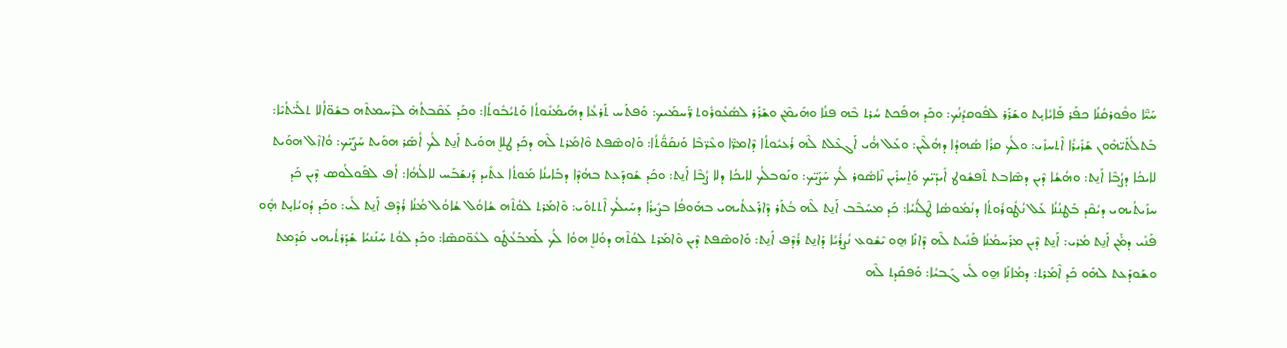ܚܰܝ̈ܶܐ ܘܦܽܘܪܩܳܢܳܐ ܟܦܰܪ ܦܰܐܝܳܐܝ̣ܬ ܘܫܰܪܰܪ ܠܦܽܘܩܕܳܢܳܟ: ܘܟܰܕ ܗܦܰܟܬ ܚܳܪܬ ܒܶܗ ܦܢܳܐ ܘܗܰܝܡܶܢ ܘܫܰܪܰܪ ܠܣܳܥܽܘܪܽܘܬ ܪ̈ܰܚܡܰܝܟ: ܘܰܦܬܰܚ ܬܰܪܥܳܐ ܕܗܰܝܡܳܢܽܘܬܳܐ ܘܰܬܝܳܒܽܘܬܳܐ: ܘܟܰܕ ܥܰܩܶܒܬܳܗ̇ ܠܪܶܚܡܬܶܗ ܒܫܽܘ̈ܐܳܠܐ ܬܠܺܝ̈ܬܳܝܶܐ: ܒܰܬܠܳܬܰܝ̈ܗܽܘܢ ܫܰܪܺܝܪܳܐ ܐܶܬܚܙܺܝ: ܘܠܳܟ ܩܪܳܐ ܣܳܗܕܳܐ ܕܗܳܠܶܝܢ: ܘܥܰܠ ܗ̇ܳܝ ܐܰܓܥܶܠܬ ܠܶܗ ܪܳܥܝܽܘܬܳܐ ܕܶܐܡܪ̈ܶܐ ܘܥܶܪ̈ܒܶܐ ܘܰܢܩܰܘ̈ܳܬܳܐ: ܘܰܐܘܣܶܦܬ ܘܶܐܡܰܪܬ ܠܶܗ ܕܟܰܕ ܛܠܐܷ ܗܘܰܝܬ ܐܰܢ̱ܬ ܠܳܟ ܐܳܣܰܪ ܗܘܰܝܬ ܚܰܨܰܝ̈ܟ: ܘܳܐܙܶܠ ܗܘܰܝܬ ܠܐܝܟܳܐ ܕܨܳܒܶܐ ܐܰܢ̱ܬ: ܘܗܳܫܳܐ ܕܶܝܢ ܕܣܶܐܒܬ ܬܶܦܫܽܘܛ ܐܺܝܕܰܝ̈ܟ ܘܰܐ̱ܚܪܺܝܢ ܢܶܐܣܽܘܪ ܠܳܟ ܚܰܨܰܝ̈ܟ: ܘܢܰܘܒܠܳܟ ܠܐܝܟܳܐ ܕܠܐ ܨܳܒܶܐ ܐܰܢ̱ܬ: ܘܟܰܕ ܫܰܘܕܰܥܬ ܒܗܳܕܶܐ ܕܒܰܐܝܢܳܐ ܡܰܘܬܳܐ ܥܬܺܝܕ ܕܰܢܫܰܒܰܚ ܠܐܠܳܗܳܐ: ܐܳܦ ܠܦܰܘܠܳܘܣ ܕܶܝܢ ܟܰܕ ܚܙܰܝܬܳܝܗܝ ܕܝܳܩܶܕ ܒܰܛܢܳܢܳܐ ܥܰܠ ܢܳܛܽܘܪܽܘܬܳܐ ܕܢܳܡܽܘܣܳܐ ܛܶܠܳܢܳܝܳܐ: ܟܰܕ ܡܚܰܒܶܒ ܐܰܢ̱ܬ ܠܶܗ ܒܳܬܰܪ ܕܶܐܪܰܥܬܳܝܗܝ ܒܗܰܘܦܳܐ ܒܨܺܝܪܳܐ ܕܚܰܝܠܳܟ ܐܶܬܬܘܺܝ: ܘܶܐܡܰܪܬ ܠܘܳܬܶܗ ܫܳܐܘܳܠ ܫܳܐܘܳܠ ܡܳܢܳܐ ܪܳܕܶܦ ܐܰܢ̱ܬ ܠܺܝ: ܘܟܰܕ ܕܳܘܝܳܐܝ̣ܬ ܗ̣ܽܘ ܦܰܢܺܝ ܕܡ̇ܰܢ ܐܰܢ̱ܬ ܡܳܪܝ: ܐܰܢ̱ܬ ܕܶܝܢ ܡܪܰܚܡܳܢܳܐ ܦܰܢܺܝܬ ܠܶܗ ܕܶܐܢܰܐ ܗ̱ܘ ܝܶܫܽܘܥ ܢܳܨܪܳܝܳܐ ܕܰܐܢ̱ܬ ܪܳܕܶܦ ܐܰܢ̱ܬ: ܘܰܐܘܣܶܦܬ ܕܶܝܢ ܘܶܐܡܰܪܬ ܠܘܳܬܶܗ ܕܘܳܠܐܷ ܗܘܳܐ ܠܳܟ ܠܰܡܒܰܥܳܛܽܘ ܠܥܽܘ̈ܩܣܶܐ: ܘܟܰܕ ܠܘܳܬ ܚܰܢܰܢܝܳܐ ܫܰܕܰܪܬܳܝܗܝ ܩܰܕܶܡܬ ܘܫܰܘܕܰܥܬ ܠܗܰܘ ܟܰܕ ܐܶܡܰܪܬ: ܕܡܳܐܢܰܐ ܗ̱ܘ ܠܺܝ ܓܰܒܝܳܐ: ܘܰܦܩܰܕܬ ܠܶܗ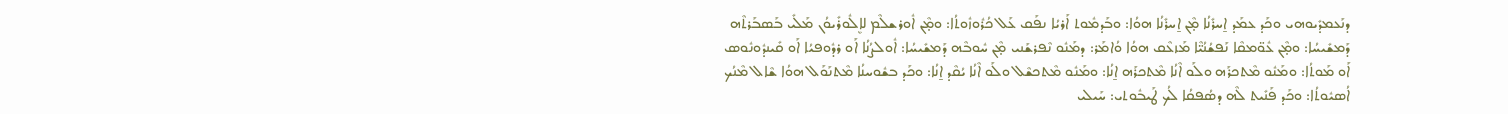ܕܢܰܥܡܕܺܝܘܗܝ ܘܟܰܕ ܥܡܰܕ ܐ̱ܚܪܺܢܳܐ ܡ̣ܶܢ ܐ̱ܚܪܺܢܳܐ ܗܘܳܐ: ܘܒܰܕܡܽܘܬ ܐܰܪܝܳܐ ܢܦܰܩ ܥܰܠ ܟܳܪܽܘܙܽܘܬܳܐ: ܘܡ̣ܶܢ ܐܽܘܪܫܠܶܡ ܠܐܷܠܽܘܪܺܝܘܳܢ ܡܰܠܺܝ ܒܰܣܒܰܪܬܶܗ ܕܰܡܫܺܝܚܳܐ: ܘܡ̣ܶܢ ܥܽܘ̈ܡܩܶܐ ܢܰܦܫܳܢܳܝ̈ܶܐ ܡܰܙܥܶܩ ܗܘܳܐ ܘܳܐܡܰܪ: ܕܡܰܢܽܘ ܢܶܦܪܫܰܢܝ ܡ̣ܶܢ ܚܽܘܒܶܗ ܕܰܡܫܺܝܚܳܐ: ܐܽܘܠܨܳܢܳܐ ܐܰܘ ܪܕܽܘܦܝܳܐ ܐܰܘ ܩܺܝܢܕܽܘܢܽܘܣ ܐܰܘ ܡܰܘܬܳܐ: ܘܡܰܢܽܘ ܡܶܬܟܪܰܗ ܘܠܰܘ ܐܶܢܳܐ ܡܶܬܟܪܰܗ ܐ̱ܢܳܐ: ܘܡܰܢܽܘ ܡܶܬܟܫܶܠ ܘܠܰܘ ܐܶܢܳܐ ܝܳܩܶܕ ܐ̱ܢܳܐ: ܘܟܰܕ ܒܫܽܘܚܢܳܐ ܡܶܬܢܰܘܰܠ ܗܘܳܐ ܫܶܐܠ ܡܶܢܳܟ ܐܳܣܝܽܘܬܳܐ: ܘܟܰܕ ܦܰܢܺܝܬ ܠܶܗ ܕܣܳܦܩܳܐ ܠܳܟ ܛܰܝܒܽܘܬܝ: ܚܰܝܠܝ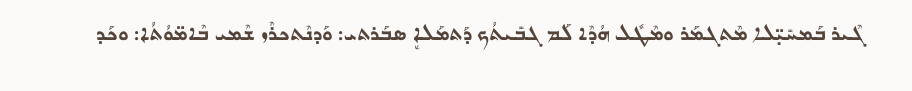ܓܶܝܪ ܒܰܡܚܺܝ̣̈ܠܐ ܡܶܬܓܡܰܪ ܘܡܶܛܽܠ ܗܳܕܶܐ ܠܰܡ ܓܒܺܝܬܳܟ ܕܰܬܡܰܠܐܷ ܣܒܰܪܬܝ: ܘܰܕܢܶܬܟܪܶܙ ܫܶܡܝ ܒܶܐܡ̈ܘܳܬܳܐ: ܘܟܰܕ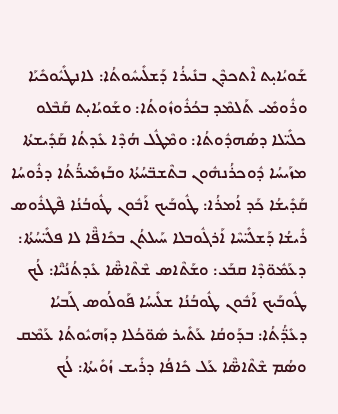ܫܰܘܝܳܐܝ̣ܬ ܐܶܬܟܕܶܢ ܒܢܺܝܪܳܐ ܕܰܫܠܺܝܚܽܘܬܳܐ: ܠܐܢܛܺܝܽܘܟܺܝܰܐ ܘܪܽܘܡܺܝ ܬܰܠܡܶܕ ܒܟܳܪܽܘܙܽܘܬܳܐ: ܘܫܰܘܝܳܐܝ̣ܬ ܩܰܒܶܠܘ ܟܠܺܝ̈ܠܐ ܕܣܳܗܕܽܘܬܳܐ: ܘܡܶܛܽܠ ܗܳܕܶܐ ܥܺܕܬܳܐ ܩܰܕܺܝܫܬܳܐ ܡܙܰܝܚܳܐ ܕܽܘܟܪܳܢܗܽܘܢ ܒܬܶܫܒ̈ܚܳܬܳܐ ܘܒܰܙܡܺܝܪ̈ܳܬܳܐ ܕܪܽܘܚܳܐ ܩܰܕܺܝܫܳܐ ܟܰܕ ܐܳܡܪܳܐ: ܛܽܘܒܰܝܟ ܐܰܒܽܘܢ ܛܽܘܒܳܢܳܐ ܦܶܛܪܽܘܣ ܪܺܝܫܳܐ ܕܰܫܠܺܝ̈ܚܶܐ ܐܰܪܓܽܘܒܠܐ ܚܰܝܠܬܳܢ ܒܟܺܐܦ̈ܶܐ ܠܐ ܦܠܺܝ̈ܚܳܬܳܐ: ܕܥܰܡܽܘ̈ܕܶܐ ܩܒܰܥ: ܘܫܰܬܶܐܣ ܫܶܬܶܐܣ̈ܶܐ ܥܺܕܬܳܢܳܝ̈ܶܐ: ܠܳܟ ܛܽܘܒܰܝܟ ܐܰܒܽܘܢ ܛܽܘܒܳܢܳܐ ܫܠܺܝܚܳܐ ܦܰܘܠܳܘܣ ܓܰܒܝܳܐ ܕܥܺܕ̈ܳܬܳܐ: ܒܕܰܘܩܳܐ ܥܰܬܺܝܪ ܣܽܘ̈ܟܳܠܐ ܕܙܰܗܝܽܘܬܳܐ ܥܰܡܶܩ ܘܣܳܡ ܫܶܬܶܐܣ̈ܶܐ ܥܰܠ ܟܺܐܦܳܐ ܕܪܺܝܫ ܙܳܘܺܝܬܳܐ: ܠܳܟ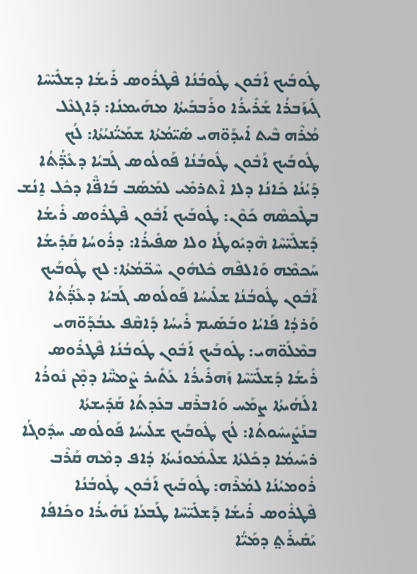ܛܽܘܒܰܝܟ ܐܰܒܽܘܢ ܛܽܘܒܳܢܳܐ ܦܶܛܪܽܘܣ ܪܺܝܫܳܐ ܕܫܠܺܝ̈ܚܶܐ ܓܺܝܙܰܒܪܳܐ ܫܰܪܺܝܪܳܐ ܘܪܰܒܒܰܝܬܳܐ ܡܗܰܝܡܢܳܐ: ܕܰܐܓܥܶܠ ܡܳܪܶܗ ܒܶܝܬ ܐܺܝܕܰܘ̈ܗܝ ܣܺܝ̈ܡܳܬܳܐ ܫܡܰܝ̈ܳܢܝܳܬܳܐ: ܠܳܟ ܛܽܘܒܰܝܟ ܐܰܒܽܘܢ ܛܽܘܒܳܢܳܐ ܦܰܘܠܳܘܣ ܓܰܒܝܳܐ ܕܥܺܕ̈ܳܬܳܐ ܕܰܝܳܢܳܐ ܟܺܐܢܳܐ ܕܠܐ ܐܶܬܪܡܺܝ ܠܡܰܣܰܒ ܒܰܐܦ̈ܶܐ ܕܟܽܠ ܐ̱ܢܳܫ ܒܛܶܟܣܶܗ ܟܰܘܶܢ: ܛܽܘܒܰܝܟ ܐܰܒܽܘܢ ܦܶܛܪܽܘܣ ܪܺܝܫܳܐ ܕܰܫܠܺܝ̈ܚܶܐ ܗܶܕܝܽܘܛܳܐ ܘܠܐ ܣܦܺܝܪܳܐ: ܕܪܽܘܚܳܐ ܩܰܕܺܝܫܳܐ ܚܰܟܡܶܗ ܘܰܐܠܦܶܗ ܟܽܠܗܽܘܢ ܚܶܟ̈ܡܳܬܳܐ: ܠܟ ܛܽܘܒܰܝܟ ܐܰܒܽܘܢ ܛܽܘܒܳܢܳܐ ܫܠܺܝܚܳܐ ܦܰܘܠܳܘܣ ܓܰܒܝܳܐ ܕܥܺܕ̈ܳܬܳܐ ܘܰܪܕܳܐ ܦܰܐܝܳܐ ܘܒܰܣܺܝܡ ܪܺܝܚܳܐ ܕܰܐܩܶܦ ܥܒܳܕܰܘ̈ܗܝ ܒܡܶܠܰܘ̈ܗܝ: ܛܽܘܒܰܝܟ ܐܰܒܽܘܢ ܛܽܘܒܳܢܳܐ ܦܶܛܪܽܘܣ ܪܺܝܫܳܐ ܕܰܫܠܺܝ̈ܚܶܐ ܙܰܗܪܺܝܪܳܐ ܥܰܬܺܝܪ ܨܶܡܚ̈ܶܐ ܕܡ̣ܶܢ ܢܽܘܪܳܐ ܐܠܰܗܳܝܬܳܐ ܨܡܰܚ ܘܰܐܒܪܶܩ ܒܥܺܕܬܳܐ ܩܰܕܺܝܫܬܳܐ ܒܢܰܨܺܝܚܽܘܬܳܐ: ܠܳܟ ܛܽܘܒܰܝܟ ܫܠܺܝܚܳܐ ܦܰܘܠܳܘܣ ܚܕܽܘܓܳܐ ܪܚܺܝܡܳܐ ܕܟܰܠܬܳܐ ܫܠܶܝܡܽܘܢܳܝܬܳܐ ܕܳܐܦ ܕܡܶܗ ܩܰܪܶܒ ܪܽܘܡܝܳܢܳܐ ܠܡܳܪܶܗ: ܛܽܘܒܰܝܟ ܐܰܒܽܘܢ ܛܽܘܒܳܢܳܐ ܦܶܛܪܽܘܣ ܪܺܝܫܳܐ ܕܰܫܠܺܝ̈ܚܶܐ ܛܰܒܥܳܐ ܢܰܗܺܝܪܳܐ ܘܟܺܐܦܳܐ ܝܰܩܺܝܪܰܬ݀ ܕܡܰܝ̈ܳܐ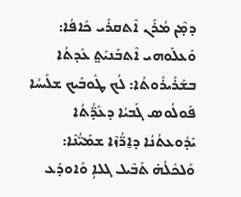ܕܡ̣ܶܢ ܡܳܪܰܢ ܐܶܬܩܪܺܝ ܟܺܐܦܳܐ: ܘܰܥܠܰܘܗܝ ܐܶܬܒܰܢܝܰܬ݀ ܥܺܕܬܳܐ ܒܫܰܪܺܝܪܽܘܬܳܐ: ܠܳܟ ܛܽܘܒܰܝܟ ܫܠܺܝܚܳܐ ܦܰܘܠܳܘܣ ܓܰܒܝܳܐ ܕܥܺܕ̈ܳܬܳܐ ܝܰܕܽܘܥܬܳܢܳܐ ܕܐ̱ܪ̈ܳܙܶܐ ܫܡܰܝ̈ܳܢܶܐ: ܘܰܠܟܽܠܳܗ̇ ܬܺܒܶܝܠ ܓܠܐܴ ܘܰܐܘܕܰܥ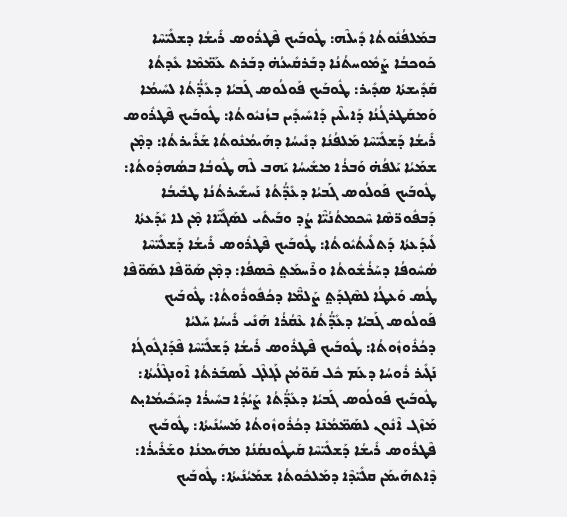ܒܡܰܠܦܳܢܽܘܬܳܐ ܕܺܝܠܶܗ: ܛܽܘܒܰܝܟ ܦܶܛܪܽܘܣ ܪܺܝܫܳܐ ܕܫܠܺܝ̈ܚܶܐ ܟܰܘܟܒܳܐ ܨܰܡܽܘܚܬܳܢܳܐ ܕܒܰܪܩܺܝܥܳܗ̇ ܕܒܰܪܬ ܥܰܡ̈ܡܶܐ ܥܺܕܬܳܐ ܩܰܕܺܝܫܬܳܐ ܣܕܺܝܪ: ܛܽܘܒܰܝܟ ܦܰܘܠܳܘܣ ܓܰܒܝܳܐ ܕܥܺܕ̈ܳܬܳܐ ܠܚܺܝܡܳܐ ܘܰܡܩܰܛܪܓܳܢܳܐ ܕܰܐܝܠܶܝܢ ܕܰܐܚܺܝܕܺܝܢ ܒܙܳܢܝܽܘܬܳܐ: ܛܽܘܒܰܝܟ ܦܶܛܪܽܘܣ ܪܺܝܫܳܐ ܕܰܫܠܺܝ̈ܚܶܐ ܡܰܠܦܳܢܳܐ ܕܢܺܝܚܳܐ ܕܗܰܝܡܳܢܽܘܬܳܐ ܫܰܪܺܝܪܬܳܐ: ܕܡ̣ܶܢ ܫܡܰܝܳܐ ܝܰܠܦܳܗ̇ ܘܰܒܪܳܐ ܡܫܺܝܚܳܐ ܝܰܗܒ ܠܶܗ ܛܽܘܒܳܐ ܒܣܳܗܕܽܘܬܳܐ: ܛܽܘܒܰܝܟ ܦܰܘܠܳܘܣ ܓܰܒܝܳܐ ܕܥܺܕ̈ܳܬܳܐ ܢܰܚܫܺܝܪܬܳܢܳܐ ܛܒܺܝܒܳܐ ܕܰܒܦܽܘܪ̈ܣܶܐ ܚܶܟܡܬܳܢܳܝ̈ܶܐ ܨܳܕ ܘܒܰܝܬܺܝ ܠܣܰܓܺܝ̈ܶܐܐ ܡ̣ܶܢ ܠܐ ܝܺܕܰܥܬܳܐ ܠܺܝܕܰܥܬܳܐ ܕܰܬܠܺܝܬܳܝܽܘܬܳܐ: ܛܽܘܒܰܝܟ ܦܶܛܪܽܘܣ ܪܺܝܫܳܐ ܕܰܫܠܺܝ̈ܚܶܐ ܣܳܚܽܘܦܳܐ ܕܚܰܪܳܫܽܘܬܳܐ ܘܪܶܚܡܰܬ݀ ܟܶܣܦܳܐ: ܕܡ̣ܶܢ ܣܰܘ̈ܦܶܐ ܠܣܰܘ̈ܦܶܐ ܛܳܣ ܘܰܥܛܳܐ ܠܣܶܓܕܰܬ݀ ܨܰܠܡ̈ܶܐ ܕܟܳܦܽܘܪܽܘܬܳܐ: ܛܽܘܒܰܝܟ ܦܰܘܠܳܘܣ ܓܰܒܝܳܐ ܕܥܺܕ̈ܳܬܳܐ ܥܶܩܳܪܳܐ ܗܰܢܺܝ ܪܺܝܚܳܐ ܚܰܠܝܳܐ ܕܟܳܪܽܘܙܽܘܬܳܐ: ܛܽܘܒܰܝܟ ܦܶܛܪܽܘܣ ܪܺܝܫܳܐ ܕܰܫܠܺܝ̈ܚܶܐ ܦܶܕܰܐܓܽܘܓܳܐ ܢܰܓܺܝܪ ܪܽܘܚܳܐ ܕܥܰܡ ܟܽܠ ܩܰܘ̈ܡܳܢ ܠܰܓܠܶܓ ܠܰܣܒܰܪܬܳܐ ܐܶܘܢܓܶܠܳܝܬܳܐ: ܛܽܘܒܰܝܟ ܦܰܘܠܳܘܣ ܓܰܒܝܳܐ ܕܥܺܕ̈ܳܬܳܐ ܨܰܝܳܕܳܐ ܒܚܺܝܪܳܐ ܕܚܰܟܺܝܡܳܐܝ̣ܬ ܡܰܙܶܓ ܐܶܢܽܘܢ ܠܣܰܡ̈ܡܳܢܶܐ ܕܟܳܪܽܘܙܽܘܬܳܐ ܡܰܚܝܳܢܺܝܬܳܐ: ܛܽܘܒܰܝܟ ܦܶܛܪܽܘܣ ܪܺܝܫܳܐ ܕܰܫܠܺܝ̈ܚܶܐ ܩܰܝܛܽܘܢܩܳܢܳܐ ܡܗܰܝܡܢܳܐ ܘܫܰܪܺܝܪܳܐ: ܕܶܐܬܗܰܝܡܰܢ ܩܠܺܝ̈ܕܶܐ ܕܡܰܠܟܽܘܬܳܐ ܫܡܰܝܳܢܺܝܬܳܐ: ܛܽܘܒܰܝܟ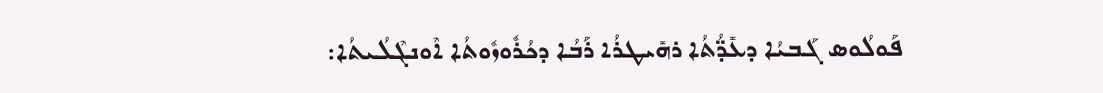ܦܰܘܠܳܘܣ ܓܰܒܝܳܐ ܕܥܺܕ̈ܳܬܳܐ ܪܗܺܝܛܪܳܐ ܪܰܒܳܐ ܕܟܳܪܽܘܙܽܘܬܳܐ ܐܶܘܢܓܶܠܳܝܬܳܐ: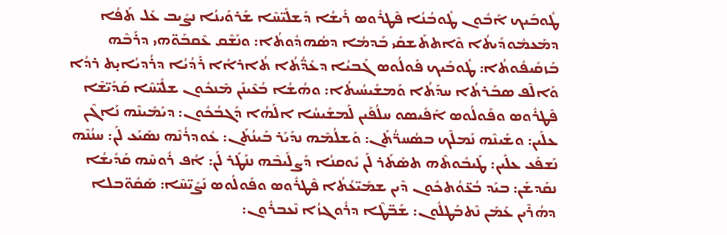ܛܽܘܒܰܝܟ ܐܰܒܽܘܢ ܛܽܘܒܳܢܳܐ ܦܶܛܪܽܘܣ ܪܺܝܫܳܐ ܕܰܫܠܺܝ̈ܚܶܐ ܫܰܪܘܰܝܢܳܐ ܢܨܺܝܒ ܥܰܠ ܬܰܦܳܐ ܕܡܰܥܡܽܘܕܺܝܬܳܐ ܘܶܐܬܬܰܫܩܺܝ ܒܰܕܡܳܐ ܕܣܳܗܕܽܘܬܳܐ: ܘܢܰܫܶܩ ܥܶܩܒܰܘ̈ܗܝ ܕܪܰܒܶܗ ܒܰܙܩܺܝܦܽܘܬܳܐ: ܛܽܘܒܰܝܟ ܦܰܘܠܳܘܣ ܓܰܒܝܳܐ ܕܥܺܕ̈ܳܬܳܐ ܬܳܐܪܐܳܐ ܪܰܕܳܝܳܐ ܕܪܳܕܝܳܐܝ̣ܬ ܪܕܳܐ ܘܰܐܠܶܦ ܣܒܰܪܬܳܐ ܚܕܰܬܳܐ ܘܰܡܫܺܝܚܳܝܬܳܐ: ܘܗܳܫܳܐ ܒܳܥܶܝܢܰܢ ܡܶܢܟܽܘܢ ܫܠܺܝ̈ܚܶܐ ܩܰܕܺܝ̈ܫܶܐ ܦܶܛܪܽܘܣ ܘܦܰܘܠܳܘܣ ܐܰܦܺܝܣܘ ܚܠܳܦܰܝܢ ܠܰܡܫܺܝܚܳܐ ܐܠܰܗܳܐ ܕܰܓܒܳܟܽܘܢ: ܕܝܰܡܺܝܢܶܗ ܢܰܐܓܶܢ ܥܠܰܝܢ: ܘܫܰܝܢܶܗ ܢܰܡܠܶܟ ܒܣܳܚܪ̈ܳܬܰܢ: ܘܰܫܠܳܡܶܗ ܢܕܰܝܰܪ ܒܰܝܢܳܬܰܢ: ܥܽܘܕܪܳܢܶܗ ܢܣܰܝܰܥ ܠܰܢ: ܚܢܳܢܶܗ ܢܰܫܦܰܥ ܥܠܰܝܢ: ܛܰܝܒܽܘܬܶܗ ܬܣܰܬܰܪ ܠܰܢ ܝܽܘܩܢܳܐ ܕܰܨܠܺܝܒܶܗ ܢܢܰܛܰܪ ܠܰܢ: ܐܳܦ ܪܽܘܚܶܗ ܩܰܕܺܝܫܳܐ ܢܩܰܕܫܰܢ: ܒܝܰܕ ܒܳܥ̈ܘܳܬܟܽܘܢ ܕܶܝܢ ܫܡܺܝ̈ܥܳܬܳܐ ܦܶܛܪܽܘܣ ܘܦܰܘܠܳܘܣ ܢܰܨܺܝ̈ܚܶܐ: ܣܰܩܽܘ̈ܒܠܐ ܕܗܳܪܶܝܢ ܥܰܡܰܢ ܢܶܬܒܰܛܠܽܘܢ: ܫܰܒ̈ܛܶܐ ܕܪܽܘܓܙܳܐ ܢܶܥܒܪܽܘܢ: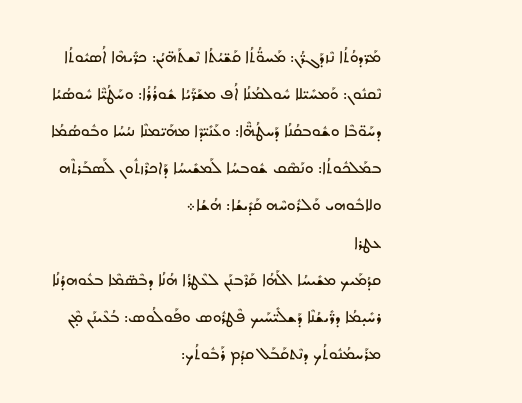ܡܰܪ̈ܕܘܳܬܳܐ ܢܶܙܕܰܓܪ̈ܳܢ: ܡܰܚܘ̈ܳܬܳܐ ܩܰܫ̈ܝܳܬܳܐ ܢܶܫܬܰܗ̈ܝܳܢ: ܟܪ̈ܺܝܗܶܐ ܐܳܣܝܽܘܬܳܐ ܢܶܩܢܽܘܢ: ܘܰܡܚܺܝ̈ܠܐ ܚܽܘܠܡܳܢܳܐ ܐܳܦ ܡܫܰܪ̈ܰܝܳܐ ܫܽܘܪܳܪܳܐ: ܘܚܰܛܳܝ̈ܶܐ ܚܽܘܣܳܝܳܐ ܕܚܰܘ̈ܒܶܐ ܘܫܽܘܒܩܳܢܳܐ ܕܰܚܛܳܗ̈ܶܐ: ܘܥܰܢܺܝ̈ܕܶܐ ܡܗܰܝ̈ܡܢܶܐ ܢܝܳܚܳܐ ܘܒܽܘܣܳܡܳܐ ܒܡܰܠܟܽܘܬܳܐ: ܘܢܰܣܶܩ ܫܽܘܒܚܳܐ ܠܰܡܫܺܝܚܳܐ ܕܰܐܟܪܶܙܬܽܘܢ ܠܰܣܒܰܪܬܶܗ ܘܠܐܒܽܘܗܝ ܘܰܠܪܽܘܚܶܗ ܩܰܕܺܝܫܳܐ: ܗܳܫܳܐ܀
ܥܛܪܐ
ܩܕܳܡܰܝܟ ܡܫܺܝܚܳܐ ܐܠܰܗܳܐ ܩܰܪܶܒܢܰܢ ܠܥܶܛܪܳܐ ܗܳܢܳܐ ܕܒܶܣ̈ܡܶܐ ܒܥܽܘܗܕܳܢܳܐ ܪܚܺܝ̣ܡܳܐ ܕܪ̈ܺܝܫܳܢܶܐ ܕܰܫܠܺܝ̈ܚܰܝܟ ܦܶܛܪܽܘܣ ܘܦܰܘܠܳܘܣ: ܒܳܥܶܝܢܰܢ ܡ̣ܶܢ ܡܪܰܚܡܳܢܽܘܬܳܟ ܕܢܶܬܩܰܒܰܠ ܩܕܳܡ ܪܰܒܽܘܬܳܟ: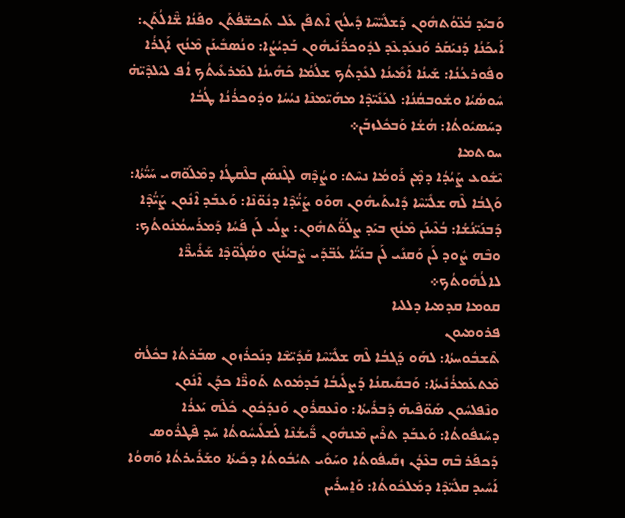ܘܰܒܝܰܕ ܒܳܥ̈ܘܳܬܗܽܘܢ ܕܰܫܠܺܝ̈ܚܶܐ ܕܺܝܠܳܟ ܐܶܬܦܰܢ ܥܰܠ ܬܰܟܫ̈ܦܳܬܰܢ ܘܦܰܢܳܐ ܫ̈ܶܐܠܳܬܰܢ: ܐܰܝܟܰܢܳܐ ܕܰܢܝܰܩܰܪ ܘܰܢܥܰܕܥܶܕ ܠܕܽܘܟܪ̈ܳܢܰܝܗܽܘܢ ܒܰܕܝܳܨܳܐ: ܘܢܳܣܒܺܝܢܰܢ ܡܶܢܳܟ ܐܰܓܪܳܐ ܘܦܽܘܪܥܳܢܳܐ: ܫܰܝܢܳܐ ܐܰܡܺܝܢܳܐ ܠܥܺܕܬܳܟ ܫܠܳܡܳܐ ܟܰܗܺܝܢܳܐ ܠܡܰܪܥܺܝܬܳܟ ܐܳܦ ܠܝܰܠܕܶܝ̈ܗ̇ ܚܽܘܣܳܝܳܐ ܘܫܽܘܒܩܳܢܳܐ: ܠܥܰܢܺܝ̈ܕܶܐ ܡܗܰܝ̈ܡܢܶܐ ܢܝܳܚܳܐ ܘܕܽܘܟܪܳܢܳܐ ܛܳܒܳܐ ܕܚܰܣܝܽܘܬܳܐ: ܗܳܫܳܐ ܘܰܒܟܽܠܙܒܰܢ܀
ܚܘܬܡܐ
ܝܶܫܽܘܥ ܨܰܝܳܕܳܐ ܕܡ̣ܶܢ ܪܰܘܡܳܐ ܢܚܶܬ: ܘܨܳܕܶܗ ܠܓܶܢܣܰܢ ܒܠܶܩܛܳܐ ܕܡܶܠܰܘ̈ܗܝ ܚܰܝ̈ܳܬܳܐ: ܘܰܓܒܳܐ ܠܶܗ ܫܠܺܝ̈ܚܶܐ ܕܺܐܝܬܰܝܗܽܘܢ ܗܘܰܘ ܨܰܝ̈ܳܕܶܐ ܕܢܽܘ̈ܢܶܐ: ܘܰܥܒܰܕ ܐܶܢܽܘܢ ܨܰܝ̈ܳܕܶܐ ܕܰܒܢܰܝ̈ܢܳܫܳܐ: ܒܳܥܶܝܢܰܢ ܡܶܢܳܟ ܒܝܰܕ ܨܠܰܘ̈ܳܬܗܽܘܢ: ܨܠܺܝ ܠܰܢ ܦܰܚܳܐ ܕܰܡܪܰܚܡܳܢܽܘܬܳܟ: ܘܒܶܗ ܨܽܘܕ ܠܰܢ ܘܰܩܢܺܝ ܠܰܢ ܒܢܰܝ̈ܳܐ ܥܳܒ̈ܕܰܝ ܨܶܒܝܳܢܳܟ ܘܣܳܓܽܘ̈ܕܶܐ ܫܰܪܺܝܪ̈ܶܐ ܠܐܠܳܗܽܘܬܳܟ܀
ܩܘܡܐ ܩܕܡܝܐ ܕܠܠܝܐ
ܦܪܘܡܝܘܢ
ܬܶܫܒܽܘܚܬܳܐ: ܠܗܰܘ ܕܰܓܒܳܐ ܠܶܗ ܫܠܺܝ̈ܚܶܐ ܩܰܕܺܝ̈ܫܶܐ ܕܢܰܟܪܽܙܘܢ ܣܒܰܪܬܳܐ ܒܟܽܠܳܗ̇ ܡܶܬܥܰܡܪܳܢܺܝܬܳܐ: ܘܰܒܩܺܝܩܢܳܐ ܕܰܨܠܺܝܒܳܐ ܒܰܕܡܽܘܬ ܬܰܘܪ̈ܶܐ ܟܕܰܢ ܐܶܢܽܘܢ ܘܢܶܦܠܚܽܘܢ ܣܰܘ̈ܦܶܝܗ̇ ܕܰܒܪܺܝܬܳܐ: ܘܢܶܥܩܪܽܘܢ ܘܰܢܕܰܟܽܘܢ ܟܽܠܶܗ ܝܰܥܪܳܐ ܕܚܰܢܦܽܘܬܳܐ: ܘܰܥܒܰܕ ܬܪܶܝܢ ܡܶܢܗܽܘܢ ܪ̈ܺܝܫܳܢܶܐ ܠܰܫܠܺܝܚܽܘܬܳܐ ܚܰܕ ܦܶܛܪܽܘܣ ܕܰܟܦܰܪ ܒܶܗ ܒܥܶܕܳܢ ܙܩܺܝܦܽܘܬܳܐ ܘܚܰܘܺܝ ܬܝܳܒܽܘܬܳܐ ܕܟܺܝܬܳܐ ܘܫܰܪܺܝܪܬܳܐ ܘܰܗܘܳܐ ܐܰܚܺܝܕ ܩܠܺܝ̈ܕܶܐ ܕܡܰܠܟܽܘܬܳܐ: ܘܰܐ̱ܚܪܺܝܢ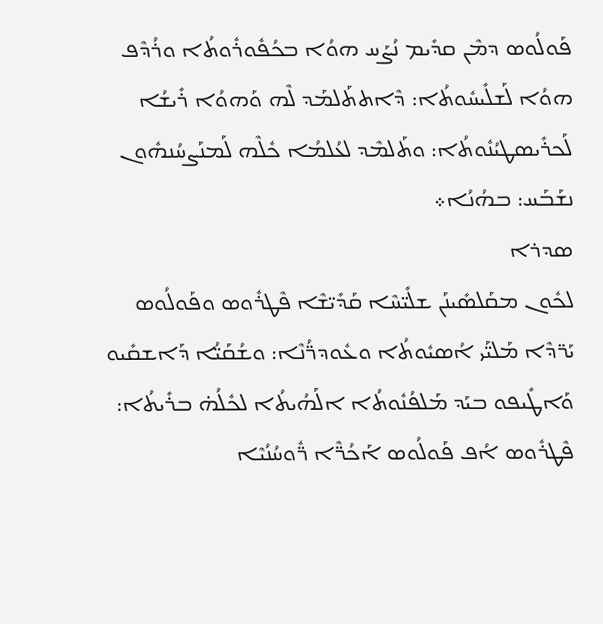ܦܰܘܠܳܘܣ ܕܡܶܢ ܩܕܺܝܡ ܢܳܨܰܚ ܗܘܳܐ ܒܟܳܦܽܘܪܽܘܬܳܐ ܘܪܳܕܶܦ ܗܘܳܐ ܠܰܫܠܺܝܚܽܘܬܳܐ: ܕܶܐܬܬܰܠܡܰܕ ܠܶܗ ܘܰܗܘܳܐ ܪܺܝܫܳܐ ܠܰܟܪܺܝܣܛܝܳܢܽܘܬܳܐ: ܘܬܰܠܡܶܕ ܠܥܳܠܡܳܐ ܟܽܠܶܗ ܠܰܡܢܰܨܚܳܢܗܽܘܢ ܢܫܰܒܰܚ: ܒܗܳܢܳܐ܀
ܣܕܪܐ
ܠܟܽܘܢ ܡܩܰܠܣܺܝܢܰܢ ܫܠܺܝ̈ܚܶܐ ܩܰܕܺܝ̈ܫܶܐ ܦܶܛܪܽܘܣ ܘܦܰܘܠܳܘܣ ܝܰܪ̈ܕܶܐ ܡܰܠܝ̈ܰܝ ܐܳܣܝܽܘܬܳܐ ܘܥܽܘܕܪ̈ܳܢܶܐ: ܘܫܳܩܰܝ̈ܳܐ ܕܰܐܫܩܺܝܘ ܘܰܐܛܺܝܦܘ ܒܝܰܕ ܡܰܠܦܳܢܽܘܬܳܐ ܐܠܰܗܳܝܬܳܐ ܠܟܽܠܳܗ̇ ܒܪܺܝܬܳܐ: ܦܶܛܪܽܘܣ ܐܳܦ ܦܰܘܠܳܘܣ ܐܰܟܳܪ̈ܶܐ ܪ̈ܽܘܚܳܢܳܝܶܐ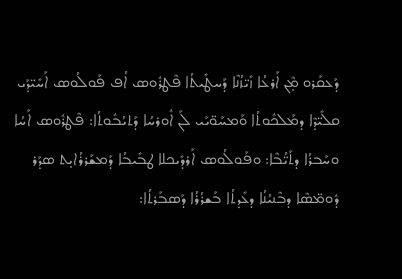ܕܰܥܩܰܪܘ ܡ̣ܶܢ ܐܰܪܥܳܐ ܙܺܝ̈ܙܳܢܶܐ ܕܰܚܛܺܝܬܳܐ ܦܶܛܪܽܘܣ ܐܳܦ ܦܰܘܠܳܘܣ ܐܰܚܺܝ̈ܕܰܝ ܩܠܺܝ̈ܕܶܐ ܕܡܰܠܟܽܘܬܳܐ ܘܰܡܚܰܘ̈ܝܰܝ ܠܰܢ ܐܽܘܪܚܳܐ ܕܰܬܝܳܒܽܘܬܳܐ: ܦܶܛܪܽܘܣ ܐܰܚܳܐ ܘܚܰܒܪܳܐ ܕܬܰܝ̈ܳܒܶܐ: ܘܦܰܘܠܳܘܣ ܐܰܪܕܺܝܟܠܐ ܛܒܺܝܒܳܐ ܕܰܡܫܰܪܪܳܐܝ̣ܬ ܣܕܰܪ ܕܽܘܡ̈ܣܶܐ ܕܒܶܢܝܳܢܳܐ ܕܥܺܕܬܳܐ ܒܰܫܪܳܪܳܐ ܕܰܣܒܰܪܬܳܐ: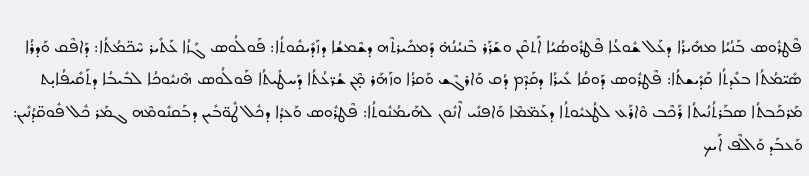ܦܶܛܪܽܘܣ ܒܰܢܳܝܳܐ ܡܗܺܝܪܳܐ ܕܥܰܠ ܫܽܘܥܳܐ ܦܶܛܪܽܘܣܳܝܳܐ ܐܰܬܩܶܢ ܘܫܰܪܰܪ ܒܶܢܝܳܢܳܗ̇ ܕܰܡܟܺܝܪܬܶܗ ܕܫܶܡܫܳܐ ܕܙܰܕܺܝܩܽܘܬܳܐ: ܦܰܘܠܳܘܣ ܓܰܙܳܐ ܥܰܬܺܝܪ ܚܶܟ̈ܡܳܬܳܐ: ܕܰܐܦܶܩ ܘܰܕܪܳܐ ܣܺܝ̈ܡܳܬܳܐ ܒܥܺܕܬܳܐ ܩܰܕܺܝܫܬܳܐ: ܦܶܛܪܽܘܣ ܕܰܘܩܳܐ ܥܺܝܪܳܐ ܕܩܰܕܶܡ ܕܳܩ ܘܰܐܪܓܶܫ ܘܰܩܪܳܐ ܘܙܰܗܰܪ ܡ̣ܶܢ ܫܳܪ̈ܥܳܬܳܐ ܕܰܚܛܺܝܬܳܐ ܦܰܘܠܳܘܣ ܗܶܢܝܽܘܟܳܐ ܠܒܺܝܒܳܐ ܕܬܰܩܺܝܦܳܐܝ̣ܬ ܡܰܪܟܰܒܬܳܐ ܣܒܰܪܬܳܢܳܝܬܳܐ ܪܰܟܶܒ ܘܶܐܪܰܥ ܠܛܳܥܝܽܘܬܳܐ ܕܥܰܡ̈ܡܶܐ ܘܰܐܦܢܺܝ ܐܶܢܽܘܢ ܠܗܰܝܡܳܢܽܘܬܳܐ: ܦܶܛܪܽܘܣ ܘܰܥܕܳܐ ܕܟܽܠ ܛܽܘ̈ܒܺܝܢ ܕܒܰܩܢܽܘܡܶܗ ܓܡܰܪ ܟܽܠ ܦܽܘܩ̈ܕܳܢܺܝܢ: ܘܰܥܒܰܕ ܘܰܐܠܶܦ ܐܰܝܟ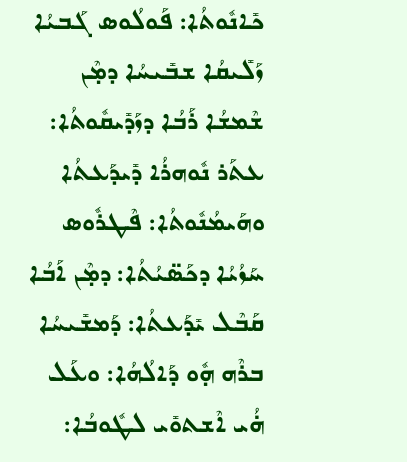ܟܺܐܢܽܘܬܳܐ: ܦܰܘܠܳܘܣ ܓܰܒܝܳܐ ܙܰܠܺܝܩܳܐ ܫܒܺܝܚܳܐ ܕܡ̣ܶܢ ܫܶܡܫܳܐ ܪܰܒܳܐ ܕܙܰܕܺܝܩܽܘܬܳܐ: ܥܬܰܪ ܢܽܘܗܪܳܐ ܕܺܝܕܰܥܬܳܐ ܘܗܰܝܡܳܢܽܘܬܳܐ: ܦܶܛܪܽܘܣ ܚܰܙܳܝܳܐ ܕܟܰܣ̈ܝܳܬܳܐ: ܕܡ̣ܶܢ ܐܰܒܳܐ ܩܰܒܶܠ ܝܺܕܰܥܬܳܐ: ܕܰܡܫܺܝܚܳܐ ܒܪܶܗ ܗ̣ܽܘ ܕܰܐܠܳܗܳܐ: ܘܥܰܠ ܗ̇ܳܝ ܐܶܫܬܘܺܝ ܠܛܽܘܒܳܐ: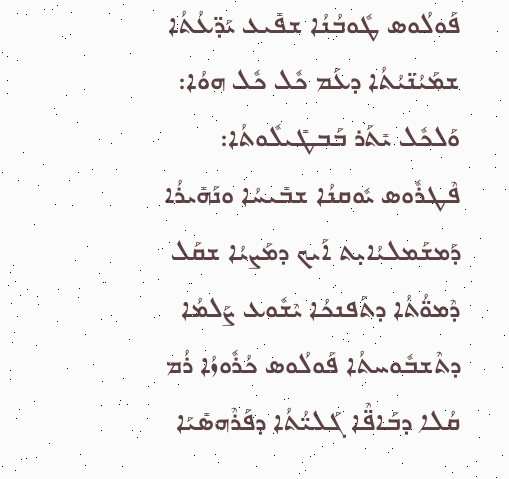ܦܰܘܠܳܘܣ ܛܽܘܒܳܢܳܐ ܫܦܺܝܥ ܝܰܕ̈ܥܳܬܳܐ ܫܡܰܝܳܢ̈ܝܳܬܳܐ ܕܥܰܡ ܟܽܠ ܟܽܠ ܗܘܳܐ: ܘܰܠܟܽܠ ܝܺܬܰܪ ܒܰܒܛܺܝܠܽܘܬܳܐ: ܦܶܛܪܽܘܣ ܝܽܘܩܢܳܐ ܫܒܺܝܚܳܐ ܘܢܰܗܺܝܪܳܐ ܕܰܡܫܰܡܠܝܳܐܝ̣ܬ ܐܰܝܟ ܕܡܰܨܝܳܐ ܫܩܰܠ ܕܶܡܘ̈ܳܬܳܐ ܕܬܰܦܢܟܳܐ ܝܶܫܽܘܥ ܨܰܠܡܳܐ ܕܬܶܫܒܽܘܚܬܳܐ ܦܰܘܠܳܘܣ ܟܳܪܽܘܙܳܐ ܪܳܡ ܩܳܠܐ ܕܒܰܐܦ̈ܶܐ ܓܰܠܝ̈ܳܬܳܐ ܕܦܰܪܶܗܣܺܝܰܐ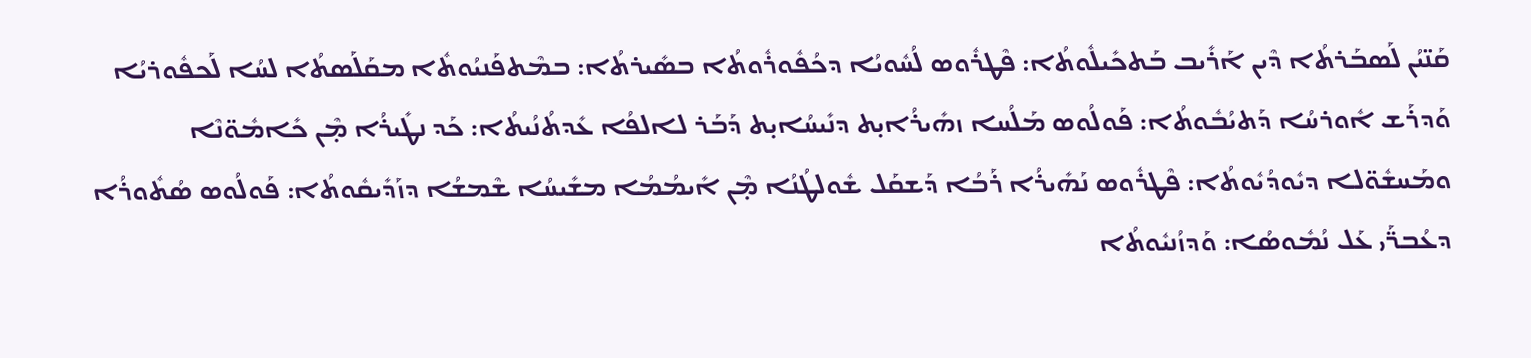ܩܰܢ̈ܝܳܢ ܠܰܣܒܰܪܬܳܐ ܕܶܝܢ ܐܰܪܺܝܒ ܒܰܬܟܺܝܠܽܘܬܳܐ: ܦܶܛܪܽܘܣ ܠܳܚܽܘܝܳܐ ܕܟܳܦܽܘܪܽܘܬܳܐ ܒܣܺܝܪܬܳܐ: ܒܡܶܬܦܰܢܝܳܘܬܽܐ ܡܩܰܠܰܣܬܳܐ ܠܚܳܐ ܠܰܟܦܽܘܪܝܳܐ ܘܰܕܪܰܫ ܐܽܘܪܚܳܐ ܕܰܬܝܳܒܽܘܬܳܐ: ܦܰܘܠܳܘܣ ܡܰܠܳܚܐ ܙܗܺܝܪܳܐܝ̣ܬ ܕܢܺܝܚܳܐܝ̣ܬ ܕܰܒܰܪ ܠܐܠܦܳܐ ܥܺܕܬܳܢܳܝܬܳܐ: ܟܰܕ ܢܛܺܝܪܳܐ ܡ̣ܶܢ ܟܺܐܡܽܘ̈ܢܶܐ ܘܡܰܚܫܽܘ̈ܠܐ ܕܝܽܘܕܳܝܽܘܬܳܐ: ܦܶܛܪܽܘܣ ܢܰܗܺܝܪܳܐ ܪܰܒܳܐ ܕܰܫܩܰܠ ܫܽܘܠܛܳܢܳܐ ܡ̣ܶܢ ܐܺܝܡܳܡܳܐ ܡܫܺܝܚܳܐ ܫܶܡܫܳܐ ܕܙܰܕܺܝܩܽܘܬܳܐ: ܦܰܘܠܳܘܣ ܣܳܬܽܘܪܳܐ ܕܥܳܒܪ̈ܰܝ ܥܰܠ ܢܳܡܽܘܣܳܐ: ܘܰܕܙܳܢܝܽܘܬܳܐ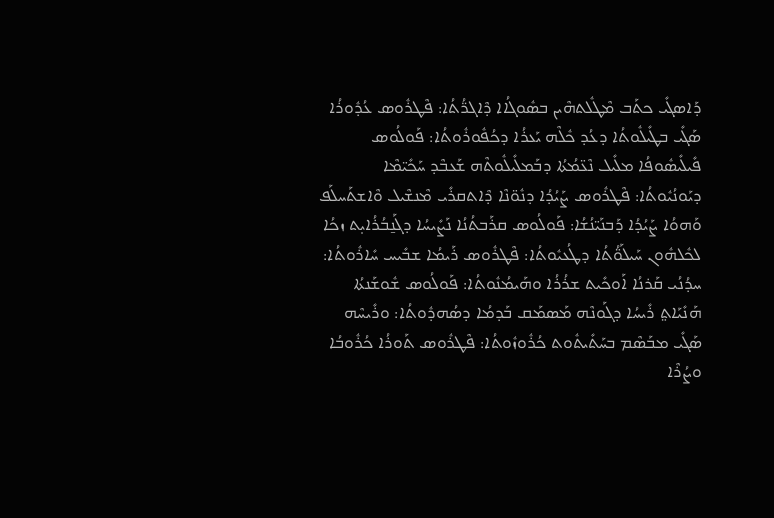ܕܰܐܣܓܺܝ ܟܬܰܒ ܡܶܛܽܠܬܗܶܝܢ ܒܣܽܘܓܳܐܐ ܕܶܐܓܪ̈ܳܬܳܐ: ܦܶܛܪܽܘܣ ܥܳܕܽܘܪܳܐ ܣܰܓܺܝ ܒܛܺܝܠܽܘܬܳܐ ܕܥܳܕ ܟܽܠܶܗ ܝܰܥܪܳܐ ܕܟܳܦܽܘܪܽܘܬܳܐ: ܦܰܘܠܳܘܣ ܦܺܝܠܺܝܣܽܘܦܳܐ ܡܠܺܝܠ ܢܶܥ̈ܡܳܬܳܐ ܕܒܰܡܠܺܝܠܽܘܬܶܗ ܫܰܥܒܶܕ ܚܰܟܺܝ̈ܡܶܐ ܕܝܰܘܢܳܝܽܘܬܳܐ: ܦܶܛܪܽܘܣ ܨܰܝܳܕܳܐ ܕܢܽܘ̈ܢܶܐ ܕܶܐܬܩܪܺܝ ܡܶܢܫܶܝܠ ܘܶܐܫܬܰܚܠܰܦ ܘܰܗܘܳܐ ܨܰܝܳܕܳܐ ܕܰܒܢܰܝ̈ܢܳܫܳܐ: ܦܰܘܠܳܘܣ ܩܪܰܒܬܳܢܳܐ ܢܰܨܺܝܚܳܐ ܕܓܰܢ̱ܒܳܪܳܐܝ̣ܬ ܙܟܳܐ ܠܟܽܠܗܽܘܢ ܚܰܝܠܰܘ̈ܳܬܳܐ ܕܛܳܥܝܽܘܬܳܐ: ܦܶܛܪܽܘܣ ܪܰܝܡܳܐ ܫܒܺܝܚ ܚܺܐܪܽܘܬܳܐ: ܚܕܳܢܳܝ ܩܰܪܢܳܐ ܐܰܘܟܺܝܬ ܫܪܳܪܳܐ ܘܗܰܝܡܳܢܽܘܬܳܐ: ܦܰܘܠܳܘܣ ܫܽܘܫܰܢܬܳܐ ܗܰܢܺܝܰܐܬ݀ ܪܺܝܚܳܐ ܕܓܰܘܢܶܗ ܡܰܣܡܰܩ ܒܰܕܡܳܐ ܕܣܳܗܕܽܘܬܳܐ: ܘܪܺܝܚܶܗ ܣܰܓܺܝ ܡܒܰܣܶܡ ܒܚܰܬܺܝܬܽܘܬ ܟܳܪܽܘܙܽܘܬܳܐ: ܦܶܛܪܽܘܣ ܬܰܘܪܳܐ ܟܳܪܽܘܒܳܐ ܘܨܳܪܶܐ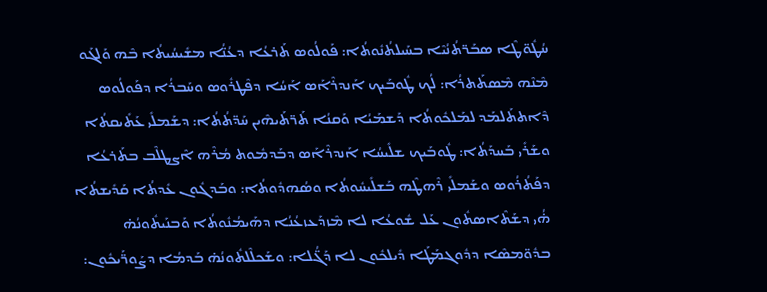ܚܳܛܽܘ̈ܛܶܐ ܣܒܰܪ̈ܬܳܢܳܝܶܐ ܒܚܰܝܠܬܳܢܽܘܬܳܐ: ܦܰܘܠܳܘܣ ܬܰܪܥܳܐ ܕܥܳܢ̈ܳܐ ܡܫܺܝܚܳܝܬܳܐ ܒܶܗ ܘܰܠܓܰܘ ܡܶܢܶܗ ܡܶܣܬܰܬܪܳܐ: ܠܳܟ ܛܽܘܒܰܝܟ ܐܰܢܕܪܶܐܰܣ ܐܰܚܳܐ ܕܦܶܛܪܽܘܣ ܘܚܰܒܪܳܐ ܕܦܰܘܠܳܘܣ ܕܶܐܬܬܰܠܡܰܕ ܠܡܰܠܟܽܘܬܳܐ ܕܰܫܡܰܝܳܐ ܘܰܩܢܳܐ ܬܰܪ̈ܬܰܝܗܶܝܢ ܚܰܕ̈ܬܳܬܳܐ: ܕܫܰܡܠܺܝ ܥܰܬܺܝܩܬܳܐ ܘܫܰܪܺܝ ܒܰܚܕܰܬܳܐ: ܛܽܘܒܰܝܟ ܫܠܺܝܚܳܐ ܐܰܢܕܪܶܐܰܣ ܕܒܰܕܡܽܘܬ ܡܳܪܶܗ ܐܶܨܛܠܶܒ ܒܬܰܪܥܳܐ ܕܦܰܬܳܪܳܘܣ ܘܫܰܡܠܺܝ ܪܶܗܛܶܗ ܒܰܫܠܺܝܚܽܘܬܳܐ ܘܣܳܗܕܽܘܬܳܐ: ܘܒܰܕܓܽܘܢ ܥܺܕܬܳܐ ܩܰܕܺܝܫܬܳܐ ܗ̇ܳܝ ܕܫܰܬܶܐܣܬܽܘܢ ܥܰܠ ܫܽܘܥܳܐ ܠܐ ܡܶܙܕܰܥܙܥܳܢܳܐ ܕܗܰܝܡܳܢܽܘܬܳܐ ܘܰܒܢܰܝܬܽܘܢܳܗ̇ ܒܕܽܘ̈ܡܣܶܐ ܕܕܽܘܓܡܰܛܰܐ ܕܺܝܠܟܽܘܢ ܠܐ ܕܰܓ̈ܳܠܐ: ܘܫܰܟܠܶܠܬܽܘܢܳܗ̇ ܒܰܕܡܳܐ ܕܨܰܘܪ̈ܰܝܟܽܘܢ: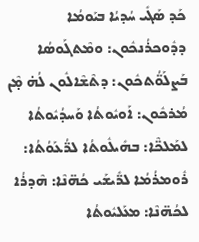ܟܰܕ ܣܰܓܺܝ ܚܳܕܝܳܐ ܒܝܰܘܡܳܐ ܕܕܽܘܟܪܳܢܟܽܘܢ: ܘܡܶܬܓܰܘܣܳܐ ܒܰܨܠܰܘ̈ܳܬܟܽܘܢ: ܕܬܶܫܶܐܠܽܘܢ ܠܳܗ̇ ܡ̣ܶܢ ܡܳܪܟܽܘܢ: ܐܰܘܝܽܘܬܳܐ ܘܰܚܕܳܝܽܘܬܳܐ ܠܡܰܠܟ̈ܶܐ: ܒܗܺܝܠܽܘܬܳܐ ܠܪ̈ܳܥܰܘܳܬܳܐ: ܪܽܘܡܪܳܡܳܐ ܠܪ̈ܺܝܫܰܝ ܟܳܗ̈ܢܶܐ: ܗܶܕܪܳܐ ܠܟܳܗ̈ܢܶܐ: ܡܥܰܠܝܽܘܬܳܐ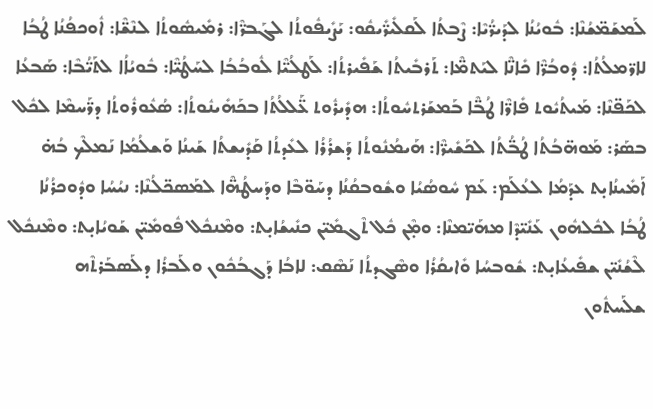ܠܰܡܫܰܡ̈ܫܳܢܶܐ: ܒܽܘܝܳܢܳܐ ܠܕܰܝܪ̈ܳܝܶܐ: ܨܶܒܬܳܐ ܠܰܩܠܺܝܪ̈ܺܝܩܽܘ: ܝܰܨܺܝܦܽܘܬܳܐ ܠܓܰܒܪ̈ܶܐ: ܪܡܺܝܣܽܘܬܳܐ ܠܢܶܫ̈ܶܐ: ܐܽܘܟܦܳܢܳܐ ܛܳܒܳܐ ܠܐܪ̈ܡܠܳܬܳܐ: ܕܽܘܒܳܪ̈ܶܐ ܟܺܐܢ̈ܶܐ ܠܝܰܬܡ̈ܶܐ: ܬܰܪܒܺܝܬܳܐ ܫܰܦܺܝܪܬܳܐ: ܠܰܛܠܳܝ̈ܶܐ ܠܽܘܒܳܒܳܐ ܠܚܰܛܳܝ̈ܶܐ: ܒܽܘܝܳܐܳܐ ܠܬܰܝ̈ܳܒܶܐ: ܣܰܒܥܳܐ ܠܟܰܦ̈ܢܶܐ: ܡܰܝܬܳܝܽܘܬ ܦܺܐܪ̈ܶܐ ܛܳܒ̈ܶܐ ܒܰܡܫܰܪܬܚܽܘܬܳܐ: ܗܕܺܝܪܽܘܬ ܥ̈ܰܠܠܳܬܳܐ ܒܟܰܗܺܝܢܽܘܬܳܐ: ܣܳܥܽܘܪܽܘܬܳܐ ܕܪ̈ܰܚܡܶܐ ܠܟܽܠ ܒܣܰܪ: ܡܰܘܗ̈ܒܳܬܳܐ ܛܳܒ̈ܳܬܳܐ ܠܟܰܫܺܝܪ̈ܶܐ: ܗܰܝܡܳܢܽܘܬܳܐ ܕܰܫܪܳܪܳܐ ܠܥܺܕܬܳܐ ܩܰܕܺܝܫܬܳܐ ܫܰܝܢܳܐ ܘܰܫܠܳܡܳܐ ܢܰܡܠܶܟ ܒܳܗ̇ ܐܰܡܺܝܢܳܐܝ̣ܬ ܥܕܰܡܳܐ ܠܥܳܠܰܡ: ܥܰܡ ܚܽܘܣܳܝܳܐ ܘܫܽܘܒܩܳܢܳܐ ܕܚܰܘ̈ܒܶܐ ܘܕܰܚܛܳܗ̈ܶܐ ܠܡܰܣܟ̈ܠܳܢܶܐ: ܢܝܳܚܳܐ ܘܕܽܘܟܪܳܢܳܐ ܛܳܒܳܐ ܠܟܽܠܗܽܘܢ ܥܰܢܺܝ̈ܕܶܐ ܡܗܰܝ̈ܡܢܶܐ: ܘܡ̣ܶܢ ܟܽܠ ܬܶܓܡܺܝ̈ܢ ܟܢܺܝܫܳܐܝ̣ܬ: ܘܡܶܢܟܽܠ ܦܽܘܡܺܝ̈ܢ ܫܰܘܝܳܐܝ̣ܬ: ܘܡܶܢܟܽܠ ܠܶܫܳܢܺܝ̈ܢ ܫܦܺܝܥܳܐܝ̣ܬ: ܫܽܘܒܚܳܐ ܘܺܐܝܩܳܪܳܐ ܘܣܶܓܕܬܳܐ ܢܰܣܶܩ: ܠܐܒܳܐ ܕܰܓܒܳܟܽܘܢ ܘܠܰܒܪܳܐ ܕܠܰܣܒܰܪܬܶܗ ܫܠܰܚܬܽܘܢ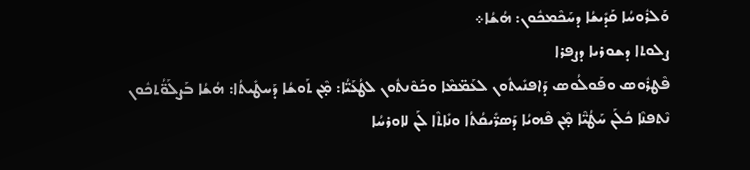ܘܰܠܪܽܘܚܳܐ ܩܰܕܺܝܫܳܐ ܕܚܰܟܶܡܟܽܘܢ: ܗܳܫܳܐ܀
ܨܠܘܬܐ ܕܫܘܪܝܐ ܕܨܦܪܐ
ܦܶܛܪܽܘܣ ܘܦܰܘܠܳܘܣ ܕܰܐܦܢܺܝܬܽܘܢ ܠܥܰܡ̈ܡܶܐ ܘܟܰܘܶܢܬܽܘܢ ܠܛܳܥܰܝ̈ܳܐ: ܡ̣ܶܢ ܬܰܘܫܳܐ ܕܰܚܛܺܝܬܳܐ: ܗܳܫܳܐ ܒܰܨܠܰܘ̈ܳܬܟܽܘܢ ܢܶܬܦܢܶܐ ܟܽܠܰܢ ܚܰܛܳܝ̈ܶܐ ܡ̣ܶܢ ܦܶܗܝܳܐ ܕܰܣܪ̈ܺܝܩܳܬܳܐ ܘܢܺܐܬܶܐ ܠܰܢ ܠܐܘܪܚܳܐ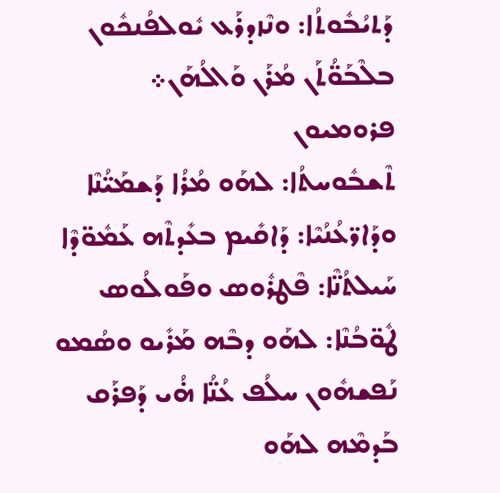ܕܰܬܝܳܒܽܘܬܳܐ: ܘܢܶܙܕܪܰܥ ܝܽܘܠܦܳܢܟܽܘܢ ܒܠܶܒܰܘ̈ܳܬܰܢ ܡܳܪܰܢ ܘܰܐܠܳܗܰܢ܀
ܦܪܘܡܝܘܢ
ܬܶܫܒܽܘܚܬܳܐ: ܠܗܰܘ ܡܳܪܳܐ ܕܰܫܡܰܝ̈ܳܢܶܐ ܘܕܰܐܪ̈ܥܳܢܳܝܶܐ: ܕܰܐܩܺܝܡ ܒܥܺܕܬܶܗ ܥܰܡܽܘ̈ܕܶܐ ܚܰܝܠܬܳܢ̈ܶܐ: ܦܶܛܪܽܘܣ ܘܦܰܘܠܳܘܣ ܛܽܘ̈ܒܳܢܶܐ: ܠܗܰܘ ܕܒܶܗ ܡܰܪܺܝܘ ܘܣܳܡܘ ܢܰܦܫܗܽܘܢ ܚܠܳܦ ܥܳܢ̈ܳܐ ܗ̇ܳܝ ܕܰܦܪܰܩ ܒܰܕܡܶܗ ܠܗܰܘ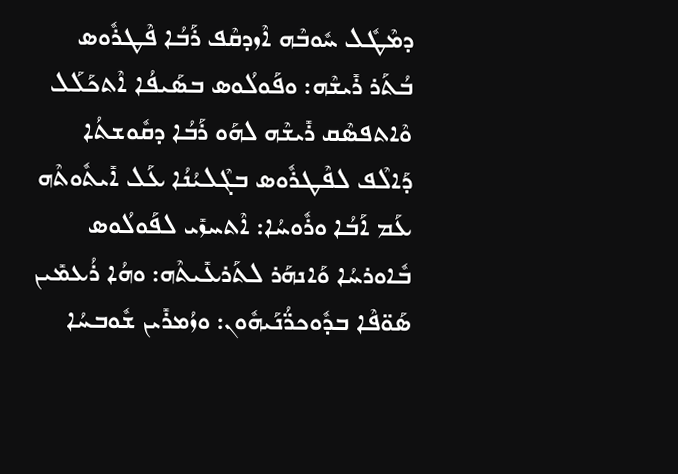ܕܡܶܛܽܠ ܚܽܘܒܶܗ ܐܶܙܕܩܶܦ ܪܰܒܳܐ ܦܶܛܪܽܘܣ ܒܳܬܰܪ ܪܺܝܫܶܗ: ܘܦܰܘܠܳܘܣ ܒܣܰܝܦܳܐ ܐܶܬܟܰܠܰܠ ܘܶܐܬܦܣܶܩ ܪܺܝܫܶܗ ܠܗܰܘ ܪܰܒܳܐ ܕܩܽܘܫܬܳܐ ܕܰܐܠܶܦ ܠܦܶܛܪܽܘܣ ܒܓܶܠܝܳܢܳܐ ܥܰܠ ܐܺܝܬܽܘܬܶܗ ܥܰܡ ܐܰܒܳܐ ܘܪܽܘܚܳܐ: ܐܶܬܚܙܺܝ ܠܦܰܘܠܳܘܣ ܒܽܐܘܪܚܳܐ ܘܰܐܢܗܰܪ ܠܬܰܪܥܺܝܬܶܗ: ܘܗܳܐ ܪܳܥܡܺܝܢ ܣܰܘ̈ܦܶܐ ܒܕܽܘܟܪ̈ܳܢܰܝܗܽܘܢ: ܘܙܳܡܪܺܝܢ ܫܽܘܒܚܳܐ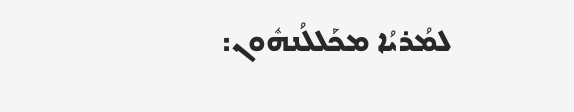ܠܡܳܪܝܳܐ ܡܟܰܠܠܳܢܗܽܘܢ: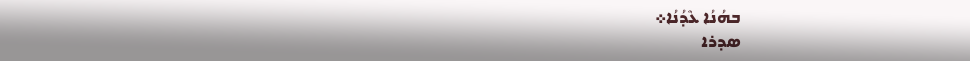ܒܗܳܢܳܐ ܥܶܕܳܢܳܐ܀
ܣܕܪܐ